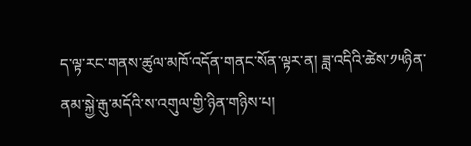ད་ལྟ་རང་གནས་ཚུལ་མཁོ་འདོན་གནང་སོན་ལྟར་ན། ཟླ་འདིའི་ཚེས་༡༥ཉིན་ནམ་སྐྱེ་རྒུ་མདོའི་ས་འགུལ་གྱི་ཉིན་གཉིས་པ།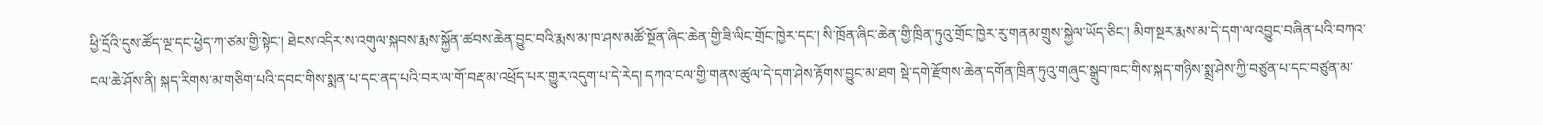ཕྱི་དྲོའི་དུས་ཚོད་ལྔ་དང་ཕྱེད་ཀ་ཙམ་གྱི་སྟེང་། ཐེངས་འདིར་ས་འགུལ་སྐབས་རྨས་སྐྱོན་ཚབས་ཆེན་བྱུང་བའི་རྨས་མ་ཁ་ཤས་མཚོ་སྔོན་ཞིང་ཆེན་གྱི་ཟི་ལིང་གྲོང་ཁྱེར་དང་། སི་ཁྲོན་ཞིང་ཆེན་གྱི་ཁྲིན་ཏུའུ་གྲོང་ཁྱེར་རུ་གནམ་གྲུས་སྐྱེལ་ཡོད་ཅིང་། མིག་སྔར་རྨས་མ་དེ་དག་ལ་འབྱུང་བཞིན་པའི་བཀའ་ངལ་ཆེ་ཤོས་ནི། སྐད་རིགས་མ་གཅིག་པའི་དབང་གིས་སྨན་པ་དང་ནད་པའི་བར་ལ་གོ་བརྡ་མ་འཕྲོད་པར་གྱུར་འདུག་པ་དེ་རེད། དཀའ་ངལ་གྱི་གནས་ཚུལ་དེ་དག་ཤེས་རྟོགས་བྱུང་མ་ཐག སྡེ་དགེ་རྫོགས་ཆེན་དགོན་ཁྲིན་ཏུའུ་གཞུང་སྒྲུབ་ཁང་གིས་སྐད་གཉིས་སྨྲ་ཤེས་ཀྱི་བཙུན་པ་དང་བཙུན་མ་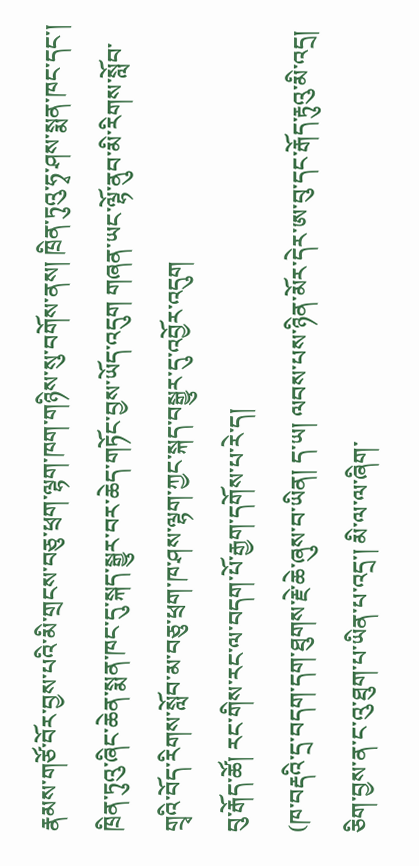རྣམས་གཙོ་བོར་བྱས་པའི་མི་གྲངས་བཅུ་ཕྲག་ལྷག་ཁག་གཉིས་སུ་བགོས་ནས། ཁྲིན་ཏུའུ་ཧྭ་ཤས་སྨན་ཁང་དང་། ཁྲིན་ཏུའུ་ཞིང་ཆེན་སྨན་ཁང་དུ་སྐད་སྒྱུར་བར་ཆེད་གཏོང་བྱས་ཡོད་འདུག གཞན་ཡང་ལྷོ་ནུབ་མི་རིགས་སློབ་གྲྭའི་བོད་རིགས་སློབ་མ་བཅུ་ཕྲག་ཁ་ཤས་ལྷག་ཀྱང་སྐད་བསྒྱུར་དུ་འབྱོར་འདུག
བུ་རྒོད་ཚོ། རང་གིས་རང་ལ་བདག་པོ་རྒྱག་དགོས་པ་རེ་ད།
(ཁ་བརྡའི་དྲ་བདག་དག་ཐུགས་རྗེ་ཆེ་ཞུས་བ་ཡིན། ད་ཡ། ལབས་པས་ཉིན་མོར་དེར་ཨ་བུ་དང་རྒོད་རྟུའུ་མི་འདྲ། ཅིག་བྱས་ན་ང་འུ་ཐུག་པ་ཡིན་པ་འདྲ་། མི་ལ་ལ་ཞིག་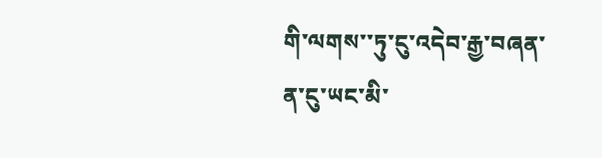གི་ལགས་་ཏུ་ངུ་འདེབ་རྒྱ་བཞན་ན་ངུ་ཡང་མི་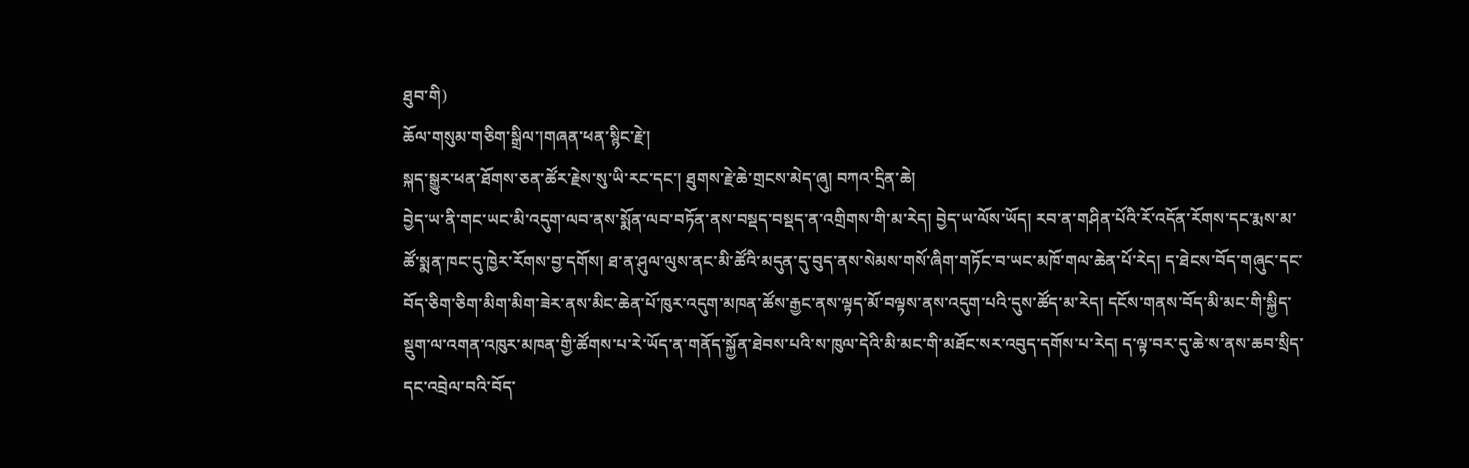ཐུབ་གི)
ཆོལ་གསུམ་གཅིག་སྒྲིལ་།གཞན་ཕན་སྙིང་རྗེ་།
སྐད་སྒྱུར་ཕན་ཐོགས་ཅན་ཚོར་རྗེས་སུ་ཡི་རང་དང་། ཐུགས་རྗེ་ཆེ་གྲངས་མེད་ཞུ། བཀའ་དྲིན་ཆེ།
བྱེད་ཡ་ནི་གང་ཡང་མི་འདུག་ལབ་ནས་སྨོན་ལབ་བཏོན་ནས་བསྡད་བསྡད་ན་འགྲིགས་གི་མ་རེད། བྱེད་ཡ་ལོས་ཡོད། རབ་ན་གཤིན་པོའི་རོ་འདོན་རོགས་དང་རྨས་མ་ཚོ་སྨན་ཁང་དུ་ཁྱེར་རོགས་བྱ་དགོས། ཐ་ན་ཤུལ་ལུས་ནང་མི་ཚོའི་མདུན་དུ་བུད་ནས་སེམས་གསོ་ཞིག་གཏོང་བ་ཡང་མཁོ་གལ་ཆེན་པོ་རེད། ད་ཐེངས་བོད་གཞུང་དང་བོད་ཅིག་ཅིག་མིག་མིག་ཟེར་ནས་མིང་ཆེན་པོ་ཁུར་འདུག་མཁན་ཚོས་རྒྱང་ནས་ལྟད་མོ་བལྟས་ནས་འདུག་པའི་དུས་ཚོད་མ་རེད། དངོས་གནས་བོད་མི་མང་གི་སྐྱིད་སྡུག་ལ་འགན་འཁུར་མཁན་གྱི་ཚོགས་པ་རེ་ཡོད་ན་གནོད་སྐྱོན་ཐེབས་པའི་ས་ཁུལ་དེའི་མི་མང་གི་མཐོང་སར་འབུད་དགོས་པ་རེད། ད་ལྟ་བར་དུ་ཆེ་ས་ནས་ཆབ་སྲིད་དང་འབྲེལ་བའི་བོད་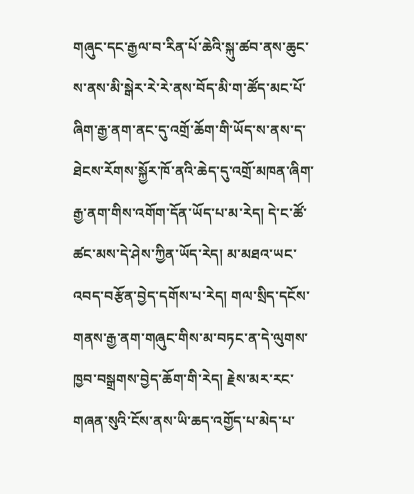གཞུང་དང་རྒྱལ་བ་རིན་པོ་ཆེའི་སྐུ་ཚབ་ནས་ཆུང་ས་ནས་མི་སྒེར་རེ་རེ་ནས་བོད་མི་ག་ཚོད་མང་པོ་ཞིག་རྒྱ་ནག་ནང་དུ་འགྲོ་ཆོག་གི་ཡོད་ས་ནས་ད་ཐེངས་རོགས་སྐྱོར་ཁོ་ནའི་ཆེད་དུ་འགྲོ་མཁན་ཞིག་རྒྱ་ནག་གིས་འགོག་དོན་ཡོད་པ་མ་རེད། དེ་ང་ཚོ་ཚང་མས་དེ་ཤེས་ཀྱིན་ཡོད་རེད། མ་མཐའ་ཡང་འབད་བརྩོན་བྱེད་དགོས་པ་རེད། གལ་སྲིད་དངོས་གནས་རྒྱ་ནག་གཞུང་གིས་མ་བཏང་ན་དེ་ལུགས་ཁྱབ་བསྒྲགས་བྱེད་ཆོག་གི་རེད། རྗེས་མར་རང་གཞན་སུའི་ངོས་ནས་ཡི་ཆད་འགྱོད་པ་མེད་པ་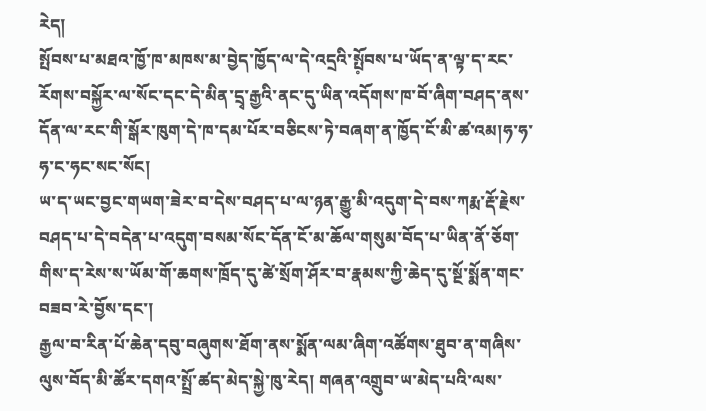རེད།
སྤོབས་པ་མཐའ་ཁྱོ་ཁ་མཁས་མ་བྱེད་ཁྱོད་ལ་དེ་འདྲའི་སྤོ༷བས་པ་ཡོད་ན་ལྟ་ད་རང་རོགས་བསྐྱོར་ལ་སོང་དང་དེ་མིན་དྲྭ་རྒྱའི་ནང་དུ་ཡིན་འདོགས་ཁ་བོ་ཞིག་བཤད་ནས་དོན་ལ་རང་གི་སྒོར་ཁུག་དེ་ཁ་དམ་པོར་བཅིངས་ཏེ་བཞག་ན་ཁྱོད་ངོ་མི་ཚ་འམ།ཧ་ཧ་ཧ་ང་ཧང་སང་སོང།
ཡ་ད་ཡང་བྱང་གཡག་ཟེར་བ་དེས་བཤད་པ་ལ་ཉན་རྒྱུ་མི་འདུག་དེ་བས་ཀརྨ་རྡོ་རྗེས་བཤད་པ་དེ་བདེན་པ་འདུག་བསམ་སོང་དོན་ངོ་མ་ཆོལ་གསུམ་བོད་པ་ཡིན་ནོ་ཅོག་གིས་ད་རེས་ས་ཡོམ་གོ་ཆགས་ཁྲོད་དུ་ཚེ་སྲོག་ཤོར་བ་རྣམས་ཀྱི་ཆེད་དུ་སྔོ་སྨོན་གང་བཟབ་རེ་བྱོས་དང་།
རྒྱལ་བ་རིན་པོ་ཆེན་དབུ་བཞུགས་ཐོག་ནས་སྨོན་ལམ་ཞིག་འཚོགས་ཐུབ་ན་གཞིས་ལུས་བོད་མི་ཚོར་དགའ་སྤྲོ་ཚད་མེད་སྐྱེ་ཁུ་རེད། གཞན་འགྲུབ་ཡ་མེད་པའི་ལས་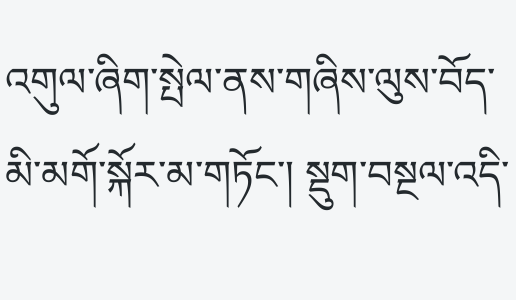འགུལ་ཞིག་སྤེལ་ནས་གཞིས་ལུས་བོད་མི་མགོ་སྐོར་མ་གཏོང་། སྡུག་བསྔལ་འདི་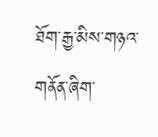ཐོག་རྒྱ་མིས་གཉའ་གནོན་ཞིག་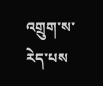འགྲུག་ས་རེད་པས